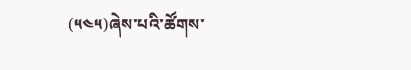(༥༤༥)ཞེས་པའི་ཚོགས་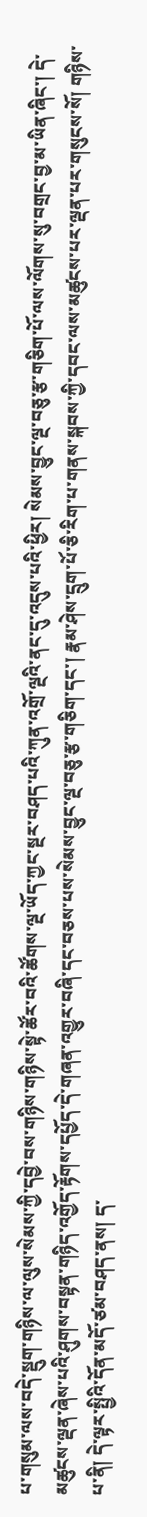པ་གསུམ་ལས་བདེ་སྡུག་གཉིས་ལ་ལུས་སེམས་ཀྱི་དབྱེ་བས་གཉིས་གཉིས་སྟེ་ཚོར་བའི་ཚོགས་ལྔ་ཡོད་ཀྱང་སྔར་བཤད་པའི་ཀུན་འགྲོ་ལྔའི་ནང་དུ་འདུས་པའི་ཕྱིར། སེམས་བྱུང་ལྔ་བཅུ་རྩ་གཅིག་པོ་ལས་ལོགས་སུ་བགྲང་བྱ་མ་ཡིན་ཞིང་། དེ་མཚུངས་ལྡན་ཞེས་པའི་ཤུགས་བསྟན་གཉིད་འགྱོད་རྟོགས་དཔྱོད་དེ་གཞན་འགྱུར་བཞི་དང་བཅས་པས་སེམས་བྱུང་ལྔ་བཅུ་རྩ་གཅིག་དང་། རྣམ་ཤེས་དྲུག་པོ་ཅི་རིག་པ་གནས་སྐབས་ཀྱི་དབང་ལས་མཚུངས་པར་ལྡན་པར་གསུངས་སོ། གཉིས་པ་ནི། དེ་ལྟར་སྤྱིའི་དོན་མདོ་ཙམ་བཤད་ནས། ད་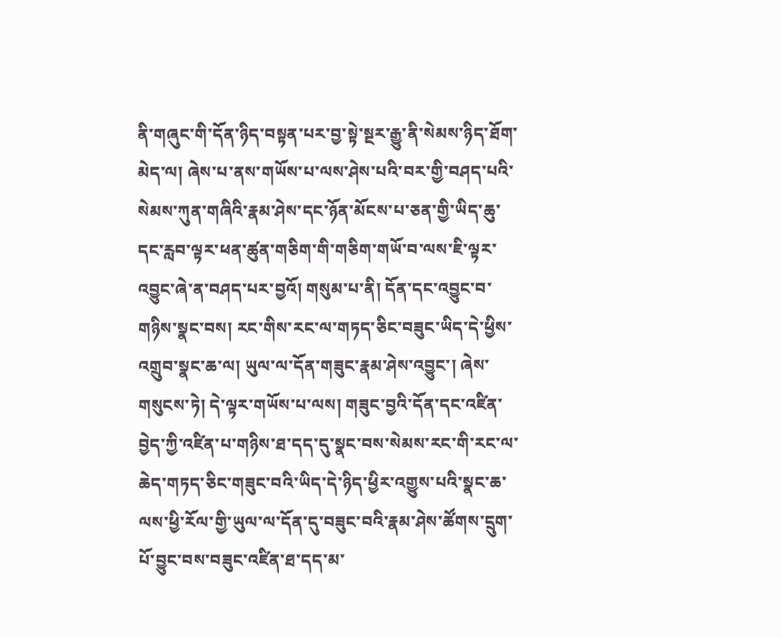ནི་གཞུང་གི་དོན་ཉིད་བསྟན་པར་བྱ་སྟེ་སྔར་རྒྱུ་ནི་སེམས་ཉིད་ཐོག་མེད་ལ། ཞེས་པ་ནས་གཡོས་པ་ལས་ཤེས་པའི་བར་གྱི་བཤད་པའི་སེམས་ཀུན་གཞིའི་རྣམ་ཤེས་དང་ཉོན་མོངས་པ་ཅན་གྱི་ཡིད་ཆུ་དང་རླབ་ལྟར་ཕན་ཚུན་གཅིག་གི་གཅིག་གཡོ་བ་ལས་ཇི་ལྟར་འབྱུང་ཞེ་ན་བཤད་པར་བྱའོ། གསུམ་པ་ནི། དོན་དང་འབྱུང་བ་གཉིས་སྣང་བས། རང་གིས་རང་ལ་གཏད་ཅིང་བཟུང་ཡིད་དེ་ཕྱིས་འགྲུབ་སྣང་ཆ་ལ། ཡུལ་ལ་དོན་གཟུང་རྣམ་ཤེས་འབྱུང་། ཞེས་གསུངས་ཏེ། དེ་ལྟར་གཡོས་པ་ལས། གཟུང་བྱའི་དོན་དང་འཛིན་བྱེད་ཀྱི་འཛིན་པ་གཉིས་ཐ་དད་དུ་སྣང་བས་སེམས་རང་གི་རང་ལ་ཆེད་གཏད་ཅིང་གཟུང་བའི་ཡིད་དེ་ཉིད་ཕྱིར་འགྱུས་པའི་སྣང་ཆ་ལས་ཕྱི་རོལ་གྱི་ཡུལ་ལ་དོན་དུ་བཟུང་བའི་རྣམ་ཤེས་ཚོགས་དྲུག་པོ་བྱུང་བས་བཟུང་འཛིན་ཐ་དད་མ་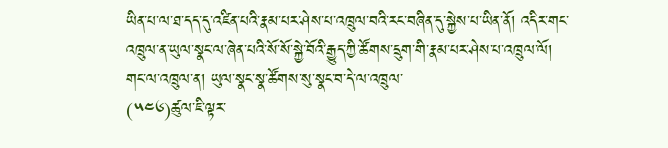ཡིན་པ་ལ་ཐ་དད་དུ་འཛིན་པའི་རྣམ་པར་ཤེས་པ་འཁྲུལ་བའི་རང་བཞིན་དུ་སྐྱེས་པ་ཡིན་ནོ། འདིར་གང་འཁྲུལ་ན་ཡུལ་སྣང་ལ་ཞེན་པའི་སོ་སོ་སྐྱེ་བོའི་རྒྱུད་ཀྱི་ཚོགས་དྲུག་གི་རྣམ་པར་ཤེས་པ་འཁྲུལ་ལོ། གང་ལ་འཁྲུལ་ན། ཡུལ་སྣང་སྣ་ཚོགས་སུ་སྣང་བ་དེ་ལ་འཁྲུལ་
(༥༤༦)ཚུལ་ཇི་ལྟར་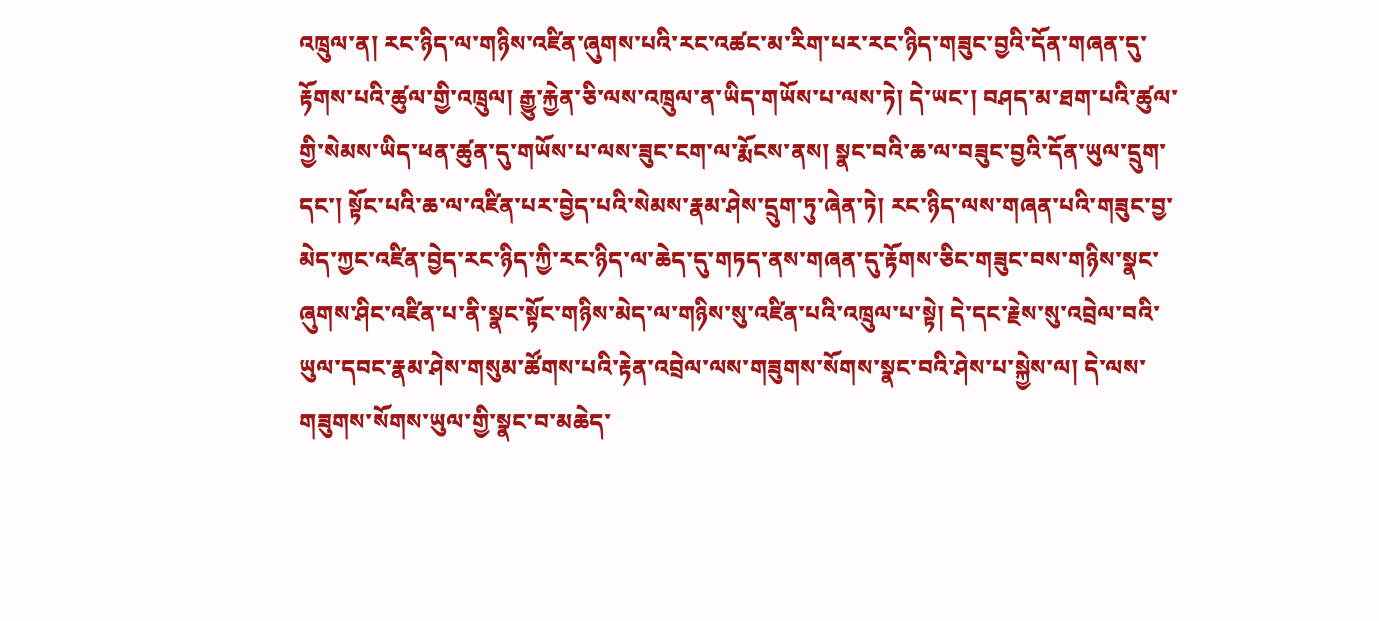འཁྲུལ་ན། རང་ཉིད་ལ་གཉིས་འཛིན་ཞུགས་པའི་རང་འཚང་མ་རིག་པར་རང་ཉིད་གཟུང་བྱའི་དོན་གཞན་དུ་རྟོགས་པའི་ཚུལ་གྱི་འཁྲུལ། རྒྱུ་རྐྱེན་ཅི་ལས་འཁྲུལ་ན་ཡིད་གཡོས་པ་ལས་ཏེ། དེ་ཡང་། བཤད་མ་ཐག་པའི་ཚུལ་གྱི་སེམས་ཡིད་ཕན་ཚུན་དུ་གཡོས་པ་ལས་ཟུང་ངག་ལ་རྨོངས་ནས། སྣང་བའི་ཆ་ལ་བཟུང་བྱའི་དོན་ཡུལ་དྲུག་དང་། སྟོང་པའི་ཆ་ལ་འཛིན་པར་བྱེད་པའི་སེམས་རྣམ་ཤེས་དྲུག་ཏུ་ཞེན་ཏེ། རང་ཉིད་ལས་གཞན་པའི་གཟུང་བྱ་མེད་ཀྱང་འཛིན་བྱེད་རང་ཉིད་ཀྱི་རང་ཉིད་ལ་ཆེད་དུ་གཏད་ནས་གཞན་དུ་རྟོགས་ཅིང་གཟུང་བས་གཉིས་སྣང་ཞུགས་ཤིང་འཛིན་པ་ནི་སྣང་སྟོང་གཉིས་མེད་ལ་གཉིས་སུ་འཛིན་པའི་འཁྲུལ་པ་སྟེ། དེ་དང་རྗེས་སུ་འབྲེལ་བའི་ཡུལ་དབང་རྣམ་ཤེས་གསུམ་ཚོགས་པའི་རྟེན་འབྲེལ་ལས་གཟུགས་སོགས་སྣང་བའི་ཤེས་པ་སྐྱེས་ལ། དེ་ལས་གཟུགས་སོགས་ཡུལ་གྱི་སྣང་བ་མཆེད་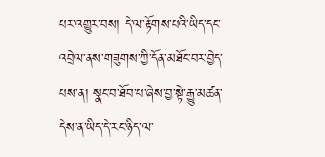པར་འགྱུར་བས། དེ་ལ་རྟོགས་པའི་ཡིད་དང་འབྲེལ་ནས་གཟུགས་ཀྱི་དོན་མཐོང་བར་བྱེད་པས་ན། སྣང་བ་ཐོབ་པ་ཞེས་བྱ་སྟེ་རྒྱུ་མཚན་དེས་ན་ཡིད་དེ་རང་ཉིད་ལ་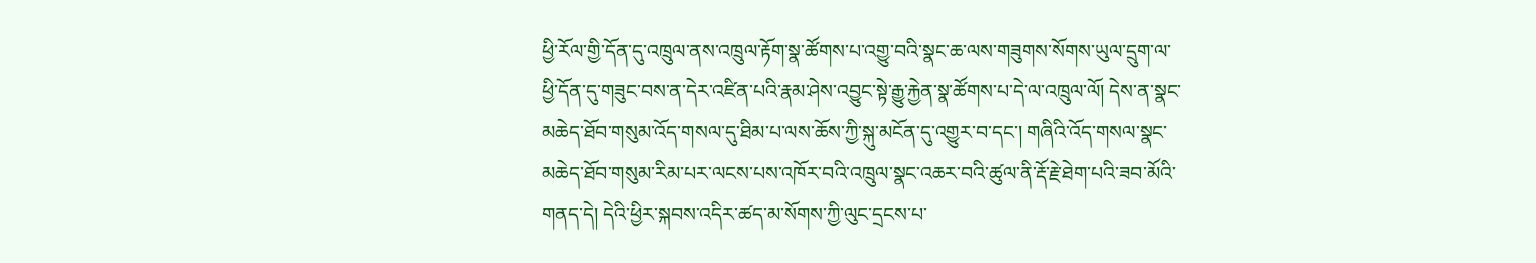ཕྱི་རོལ་གྱི་དོན་དུ་འཁྲུལ་ནས་འཁྲུལ་རྟོག་སྣ་ཚོགས་པ་འགྱུ་བའི་སྣང་ཆ་ལས་གཟུགས་སོགས་ཡུལ་དྲུག་ལ་ཕྱི་དོན་དུ་གཟུང་བས་ན་དེར་འཛིན་པའི་རྣམ་ཤེས་འབྱུང་སྟེ་རྒྱུ་རྐྱེན་སྣ་ཚོགས་པ་དེ་ལ་འཁྲུལ་ལོ། དེས་ན་སྣང་མཆེད་ཐོབ་གསུམ་འོད་གསལ་དུ་ཐིམ་པ་ལས་ཆོས་ཀྱི་སྐུ་མངོན་དུ་འགྱུར་བ་དང་། གཞིའི་འོད་གསལ་སྣང་མཆེད་ཐོབ་གསུམ་རིམ་པར་ལངས་པས་འཁོར་བའི་འཁྲུལ་སྣང་འཆར་བའི་ཚུལ་ནི་རྡོ་རྗེ་ཐེག་པའི་ཟབ་མོའི་གནད་དེ། དེའི་ཕྱིར་སྐབས་འདིར་ཚད་མ་སོགས་ཀྱི་ལུང་དྲངས་པ་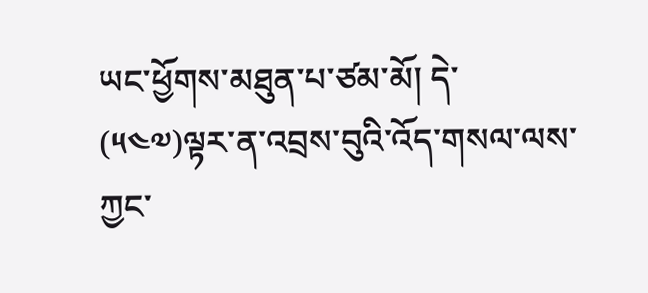ཡང་ཕྱོགས་མཐུན་པ་ཙམ་མོ། དེ་
(༥༤༧)ལྟར་ན་འབྲས་བུའི་འོད་གསལ་ལས་ཀྱང་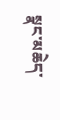སྣང་མཆེད་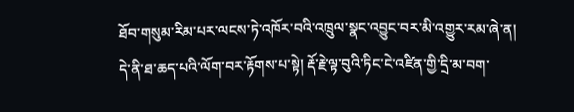ཐོབ་གསུམ་རིམ་པར་ལངས་ཏེ་འཁོར་བའི་འཁྲུལ་སྣང་འབྱུང་བར་མི་འགྱུར་རམ་ཞེ་ན། དེ་ནི་ཐ་ཆད་པའི་ལོག་བར་རྟོགས་པ་སྟེ། རྡོ་རྗེ་ལྟ་བུའི་ཏིང་ངེ་འཛིན་གྱི་དྲི་མ་བག་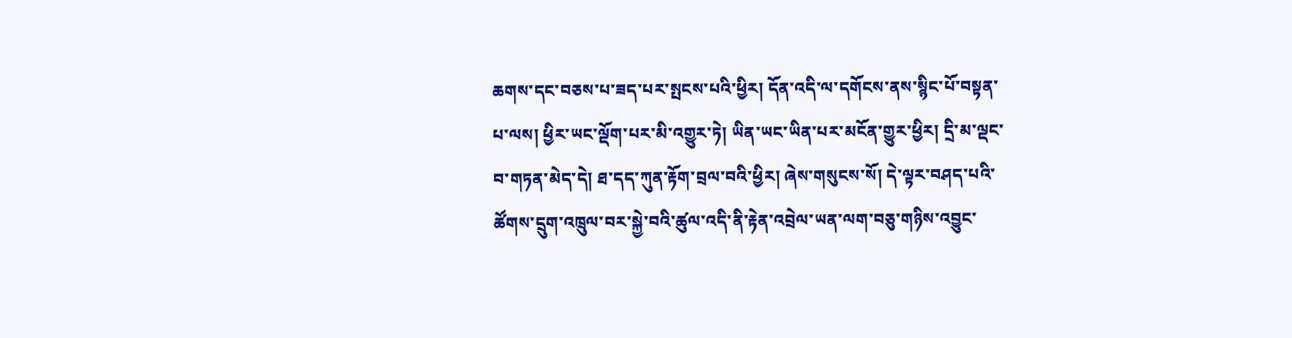ཆགས་དང་བཅས་པ་ཟད་པར་སྤངས་པའི་ཕྱིར། དོན་འདི་ལ་དགོངས་ནས་སྙིང་པོ་བསྟན་པ་ལས། ཕྱིར་ཡང་ལྡོག་པར་མི་འགྱུར་ཏེ། ཡིན་ཡང་ཡིན་པར་མངོན་གྱུར་ཕྱིར། དྲི་མ་ལྡང་བ་གཏན་མེད་དེ། ཐ་དད་ཀུན་རྟོག་བྲལ་བའི་ཕྱིར། ཞེས་གསུངས་སོ། དེ་ལྟར་བཤད་པའི་ཚོགས་དྲུག་འཁྲུལ་བར་སྐྱེ་བའི་ཚུལ་འདི་ནི་རྟེན་འབྲེལ་ཡན་ལག་བཅུ་གཉིས་འབྱུང་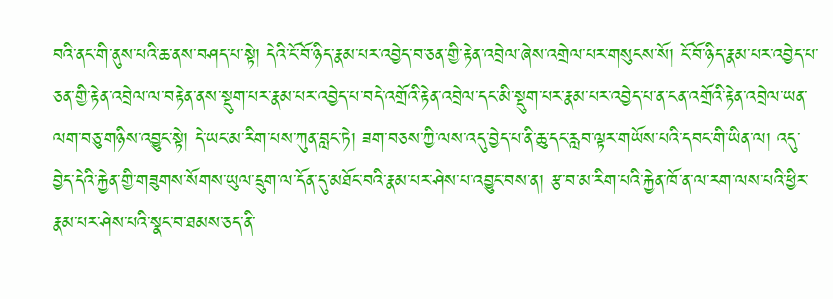བའི་ནང་གི་ནུས་པའི་ཆ་ནས་བཤད་པ་སྟེ། དེའི་ངོ་བོ་ཉིད་རྣམ་པར་འབྱེད་བ་ཅན་གྱི་རྟེན་འབྲེལ་ཞེས་འགྲེལ་པར་གསུངས་སོ། ངོ་བོ་ཉིད་རྣམ་པར་འབྱེད་པ་ཅན་གྱི་རྟེན་འབྲེལ་ལ་བརྟེན་ནས་སྡུག་པར་རྣམ་པར་འབྱེད་པ་བདེ་འགྲོའི་རྟེན་འབྲེལ་དང་མི་སྡུག་པར་རྣམ་པར་འབྱེད་པ་ན་ངན་འགྲོའི་རྟེན་འབྲེལ་ཡན་ལག་བཅུ་གཉིས་འབྱུང་སྟེ། དེ་ཡང་མ་རིག་པས་ཀུན་བླང་ཏེ། ཟག་བཅས་ཀྱི་ལས་འདུ་བྱེད་པ་ནི་ཆུ་དང་རླབ་ལྟར་གཡོས་པའི་དབང་གི་ཡིན་ལ། འདུ་བྱེད་དེའི་རྐྱེན་གྱི་གཟུགས་སོགས་ཡུལ་དྲུག་ལ་དོན་དུ་མཐོང་བའི་རྣམ་པར་ཤེས་པ་འབྱུང་བས་ན། རྩ་བ་མ་རིག་པའི་རྐྱེན་ཁོ་ན་ལ་རག་ལས་པའི་ཕྱིར་རྣམ་པར་ཤེས་པའི་སྣང་བ་ཐམས་ཅད་ནི་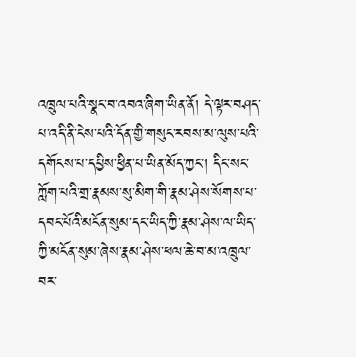འཁྲུལ་པའི་སྣང་བ་འབའ་ཞིག་ཡིན་ནོ། དེ་ལྟར་བཤད་པ་འདི་ནི་ངེས་པའི་དོན་གྱི་གསུང་རབས་མ་ལུས་པའི་དགོངས་པ་དཔྱིས་ཕྱིན་པ་ཡིན་མོད་ཀྱང་། དིང་སང་ཀློག་པའི་གྲ་རྣམས་སུ་མིག་གི་རྣམ་ཤེས་སོགས་པ་དབང་པོའི་མངོན་སུམ་དང་ཡིད་ཀྱི་རྣམ་ཤེས་ལ་ཡིད་ཀྱི་མངོན་སུམ་ཞེས་རྣམ་ཤེས་ཕལ་ཆེ་བ་མ་འཁྲུལ་བར་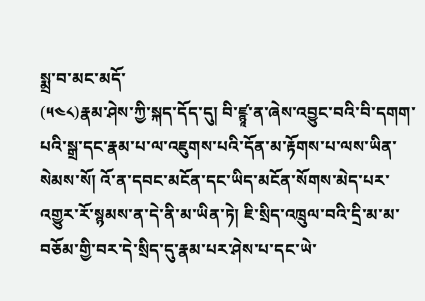སྨྲ་བ་མང་མདོ་
(༥༤༨)རྣམ་ཤེས་ཀྱི་སྐད་དོད་དུ། བི་ཛྙཱ་ན་ཞེས་འབྱུང་བའི་བི་དགག་པའི་སྒྲ་དང་རྣམ་པ་ལ་འཇུགས་པའི་དོན་མ་རྟོགས་པ་ལས་ཡིན་སེམས་སོ། འོ་ན་དབང་མངོན་དང་ཡིད་མངོན་སོགས་མེད་པར་འགྱུར་རོ་སྙམས་ན་དེ་ནི་མ་ཡིན་ཏེ། ཇི་སྲིད་འཁྲུལ་བའི་དྲི་མ་མ་བཅོམ་གྱི་བར་དེ་སྲིད་དུ་རྣམ་པར་ཤེས་པ་དང་ཡེ་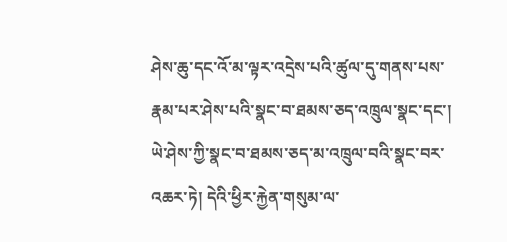ཤེས་ཆུ་དང་འོ་མ་ལྟར་འདྲེས་པའི་ཚུལ་དུ་གནས་པས་རྣམ་པར་ཤེས་པའི་སྣང་བ་ཐམས་ཅད་འཁྲུལ་སྣང་དང་། ཡེ་ཤེས་ཀྱི་སྣང་བ་ཐམས་ཅད་མ་འཁྲུལ་བའི་སྣང་བར་འཆར་ཏེ། དེའི་ཕྱིར་རྐྱེན་གསུམ་ལ་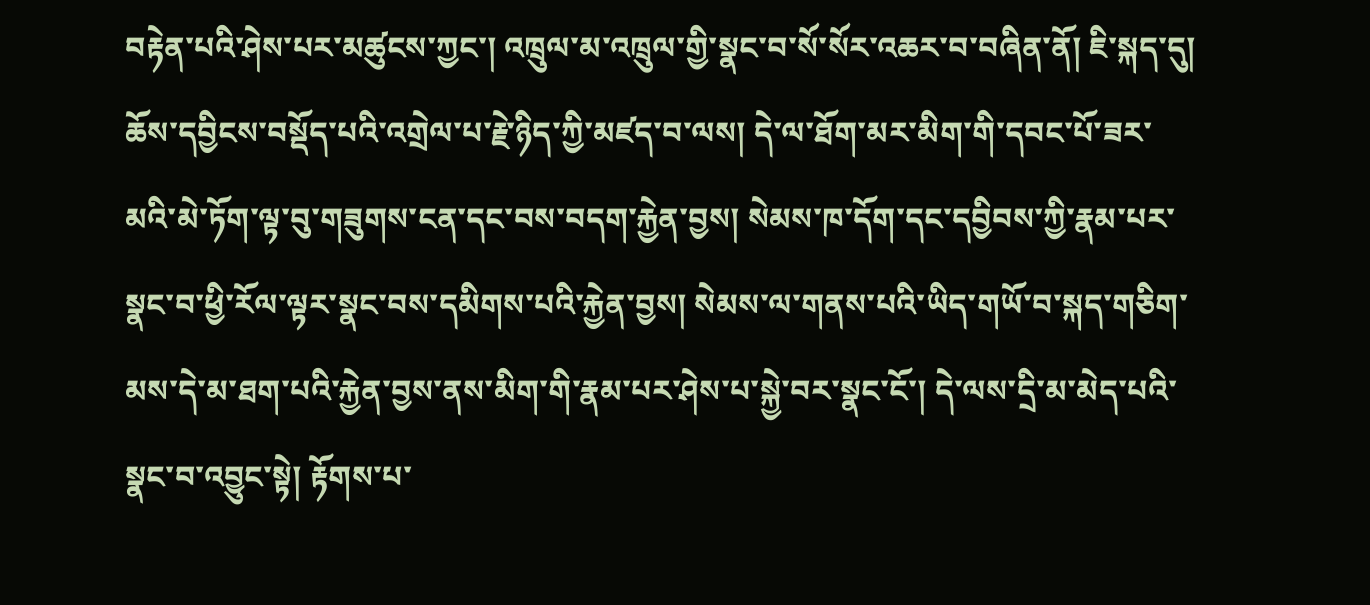བརྟེན་པའི་ཤེས་པར་མཚུངས་ཀྱང་། འཁྲུལ་མ་འཁྲུལ་གྱི་སྣང་བ་སོ་སོར་འཆར་བ་བཞིན་ནོ། ཇི་སྐད་དུ། ཆོས་དབྱིངས་བསྡོད་པའི་འགྲེལ་པ་རྗེ་ཉིད་ཀྱི་མཛད་བ་ལས། དེ་ལ་ཐོག་མར་མིག་གི་དབང་པོ་ཟར་མའི་མེ་ཏོག་ལྟ་བུ་གཟུགས་ངན་དང་བས་བདག་རྐྱེན་བྱས། སེམས་ཁ་དོག་དང་དབྱིབས་ཀྱི་རྣམ་པར་སྣང་བ་ཕྱི་རོལ་ལྟར་སྣང་བས་དམིགས་པའི་རྐྱེན་བྱས། སེམས་ལ་གནས་པའི་ཡིད་གཡོ་བ་སྐད་གཅིག་མས་དེ་མ་ཐག་པའི་རྐྱེན་བྱས་ནས་མིག་གི་རྣམ་པར་ཤེས་པ་སྐྱེ་བར་སྣང་ངོ་། དེ་ལས་དྲི་མ་མེད་པའི་སྣང་བ་འབྱུང་སྟེ། རྟོགས་པ་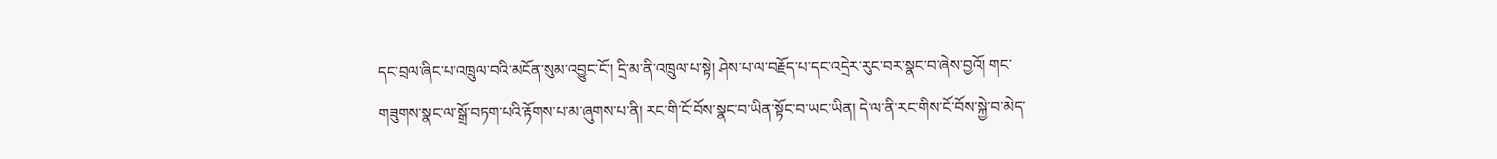དང་བྲལ་ཞིང་པ་འཁྲུལ་བའི་མངོན་སུམ་འབྱུང་ངོ་། དྲི་མ་ནི་འཁྲུལ་པ་སྟེ། ཤེས་པ་ལ་བརྗོད་པ་དང་འདྲེར་རུང་བར་སྣང་བ་ཞེས་བྱའོ། གང་གཟུགས་སྣང་ལ་སྒྲོ་བཏག་པའི་རྟོགས་པ་མ་ཞུགས་པ་ནི། རང་གི་ངོ་བོས་སྣང་བ་ཡིན་སྟོང་བ་ཡང་ཡིན། དེ་ལ་ནི་རང་གིས་ངོ་བོས་སྐྱེ་བ་མེད་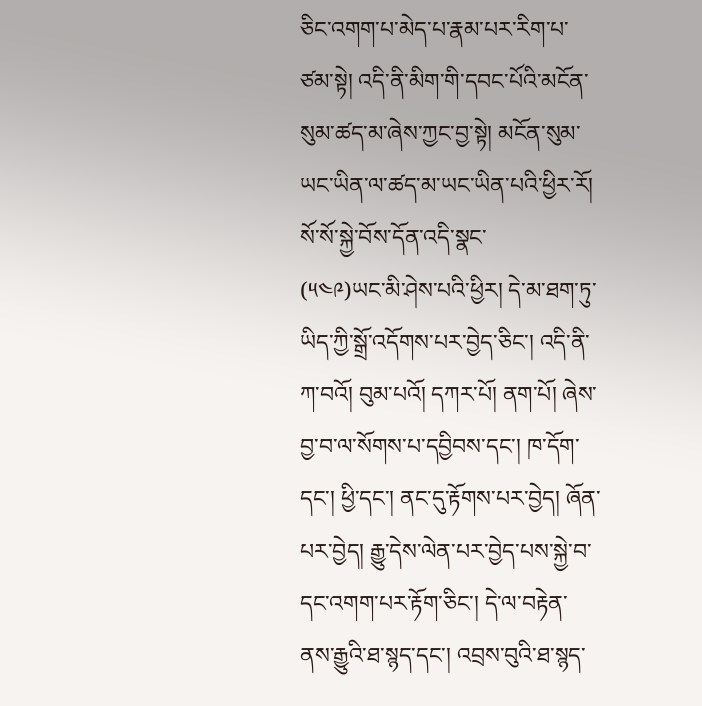ཅིང་འགག་པ་མེད་པ་རྣམ་པར་རིག་པ་ཙམ་སྟེ། འདི་ནི་མིག་གི་དབང་པོའི་མངོན་སུམ་ཚད་མ་ཞེས་ཀྱང་བྱ་སྟེ། མངོན་སུམ་ཡང་ཡིན་ལ་ཚད་མ་ཡང་ཡིན་པའི་ཕྱིར་རོ། སོ་སོ་སྐྱེ་བོས་དོན་འདི་སྣང་
(༥༤༩)ཡང་མི་ཤེས་པའི་ཕྱིར། དེ་མ་ཐག་ཏུ་ཡིད་ཀྱི་སྒྲོ་འདོགས་པར་བྱེད་ཅིང་། འདི་ནི་ཀ་བའོ། བུམ་པའོ། དཀར་པོ། ནག་པོ། ཞེས་བྱ་བ་ལ་སོགས་པ་དབྱིབས་དང་། ཁ་དོག་དང་། ཕྱི་དང་། ནང་དུ་རྟོགས་པར་བྱེད། ཞོན་པར་བྱེད། རྒྱུ་དེས་ལེན་པར་བྱེད་པས་སྐྱེ་བ་དང་འགག་པར་རྟོག་ཅིང་། དེ་ལ་བརྟེན་ནས་རྒྱུའི་ཐ་སྙད་དང་། འབྲས་བུའི་ཐ་སྙད་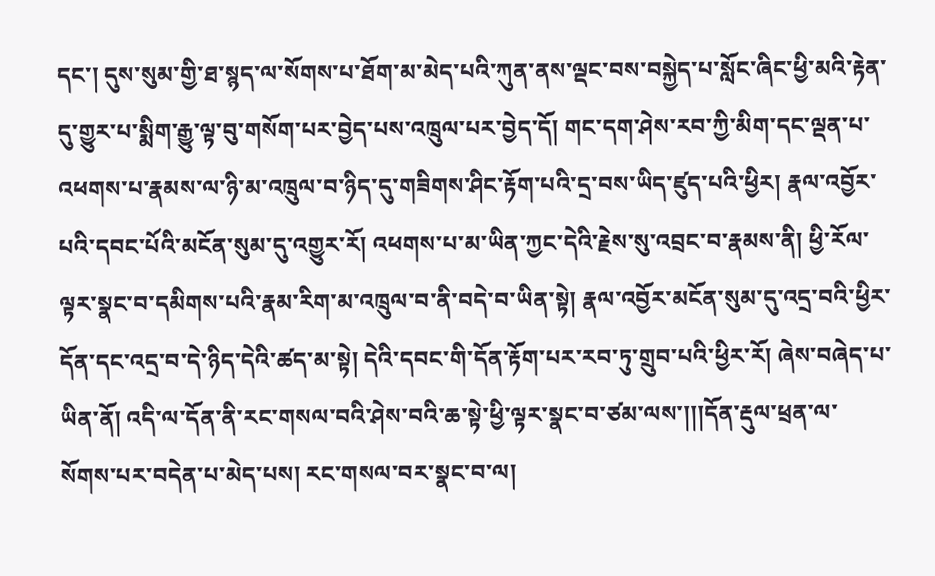དང་། དུས་སུམ་གྱི་ཐ་སྙད་ལ་སོགས་པ་ཐོག་མ་མེད་པའི་ཀུན་ནས་ལྡང་བས་བསྐྱེད་པ་སློང་ཞིང་ཕྱི་མའི་རྟེན་དུ་གྱུར་པ་སྨིག་རྒྱུ་ལྟ་བུ་གསོག་པར་བྱེད་པས་འཁྲུལ་པར་བྱེད་དོ། གང་དག་ཤེས་རབ་ཀྱི་མིག་དང་ལྡན་པ་འཕགས་པ་རྣམས་ལ་ཉི་མ་འཁྲུལ་བ་ཉིད་དུ་གཟིགས་ཤིང་རྟོག་པའི་དྲ་བས་ཡིད་ཛུད་པའི་ཕྱིར། རྣལ་འབྱོར་པའི་དབང་པོའི་མངོན་སུམ་དུ་འགྱུར་རོ། འཕགས་པ་མ་ཡིན་ཀྱང་དེའི་རྗེས་སུ་འབྲང་བ་རྣམས་ནི། ཕྱི་རོལ་ལྟར་སྣང་བ་དམིགས་པའི་རྣམ་རིག་མ་འཁྲུལ་བ་ནི་བདེ་བ་ཡིན་སྟེ། རྣལ་འབྱོར་མངོན་སུམ་དུ་འདྲ་བའི་ཕྱིར་དོན་དང་འདྲ་བ་དེ་ཉིད་དེའི་ཚད་མ་སྟེ། དེའི་དབང་གི་དོན་རྟོག་པར་རབ་ཏུ་གྲུབ་པའི་ཕྱིར་རོ། ཞེས་བཞེད་པ་ཡིན་ནོ། འདི་ལ་དོན་ནི་རང་གསལ་བའི་ཤེས་བའི་ཆ་སྟེ་ཕྱི་ལྟར་སྣང་བ་ཙམ་ལས་།།།དོན་རྡུལ་ཕྲན་ལ་སོགས་པར་བདེན་པ་མེད་པས། རང་གསལ་བར་སྣང་བ་ལ།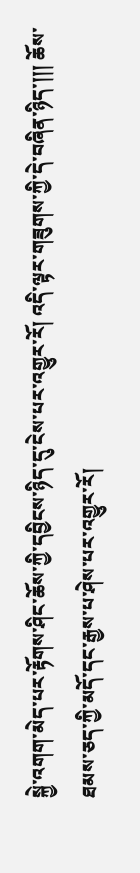སྐྱེ་འགག་མེད་པར་རྟོགས་ཤིང་ཆོས་ཀྱི་དབྱིངས་ཉིད་དུ་ངེས་པར་འགྱུར་རོ། འདི་ལྟར་གཟུགས་ཀྱི་དེ་བཞིན་ཉིད་།།། ཆོས་ཐམས་ཅད་ཀྱི་མདོ་དང་རྒྱས་པ་ཤེས་པར་འགྱུར་རོ།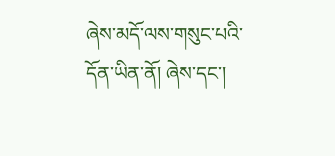ཞེས་མདོ་ལས་གསུང་པའི་དོན་ཡིན་ནོ། ཞེས་དང་།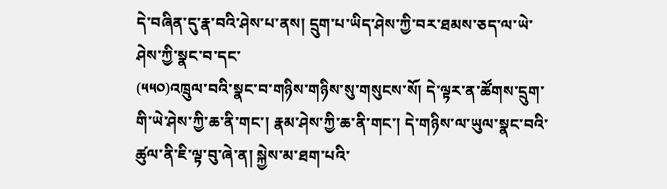དེ་བཞིན་དུ་རྣ་བའི་ཤེས་པ་ནས། དྲུག་པ་ཡིད་ཤེས་ཀྱི་བར་ཐམས་ཅད་ལ་ཡེ་ཤེས་ཀྱི་སྣང་བ་དང་
(༥༥༠)འཁྲུལ་བའི་སྣང་བ་གཉིས་གཉིས་སུ་གསུངས་སོ། དེ་ལྟར་ན་ཚོགས་དྲུག་གི་ཡེ་ཤེས་ཀྱི་ཆ་ནི་གང་། རྣམ་ཤེས་ཀྱི་ཆ་ནི་གང་། དེ་གཉིས་ལ་ཡུལ་སྣང་བའི་ཚུལ་ནི་ཇི་ལྟ་བུ་ཞེ་ན། སྐྱེས་མ་ཐག་པའི་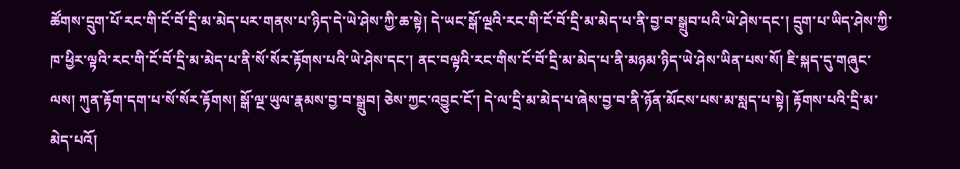ཚོགས་དྲུག་པོ་རང་གི་ངོ་བོ་དྲི་མ་མེད་པར་གནས་པ་ཉིད་དེ་ཡེ་ཤེས་ཀྱི་ཆ་སྟེ། དེ་ཡང་སྒོ་ལྔའི་རང་གི་ངོ་བོ་དྲི་མ་མེད་པ་ནི་བྱ་བ་སྒྲུབ་པའི་ཡེ་ཤེས་དང་། དྲུག་པ་ཡིད་ཤེས་ཀྱི་ཁ་ཕྱིར་ལྟའི་རང་གི་ངོ་བོ་དྲི་མ་མེད་པ་ནི་སོ་སོར་རྟོགས་པའི་ཡེ་ཤེས་དང་། ནང་བལྟའི་རང་གིས་ངོ་བོ་དྲི་མ་མེད་པ་ནི་མཉམ་ཉིད་ཡེ་ཤེས་ཡིན་པས་སོ། ཇི་སྐད་དུ་གཞུང་ལས། ཀུན་རྟོག་དག་པ་སོ་སོར་རྟོགས། སྒོ་ལྔ་ཡུལ་རྣམས་བྱ་བ་སྒྲུབ། ཅེས་ཀྱང་འབྱུང་ངོ་། དེ་ལ་དྲི་མ་མེད་པ་ཞེས་བྱ་བ་ནི་ཉོན་མོངས་པས་མ་སླད་པ་སྟེ། རྟོགས་པའི་དྲི་མ་མེད་པའོ།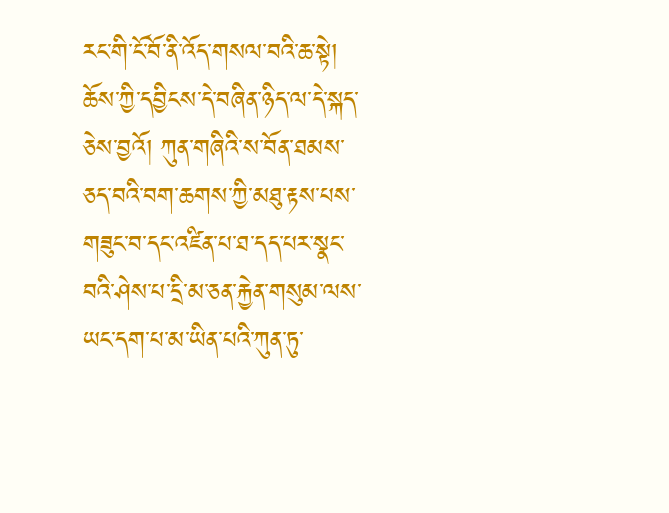རང་གི་ངོ་བོ་ནི་འོད་གསལ་བའི་ཆ་སྟེ། ཆོས་ཀྱི་དབྱིངས་དེ་བཞིན་ཉིད་ལ་དེ་སྐད་ཅེས་བྱའོ། ཀུན་གཞིའི་ས་བོན་ཐམས་ཅད་བའི་བག་ཆགས་ཀྱི་མཐུ་རྟས་པས་གཟུང་བ་དང་འཛིན་པ་ཐ་དད་པར་སྣང་བའི་ཤེས་པ་དྲི་མ་ཅན་རྐྱེན་གསུམ་ལས་ཡང་དག་པ་མ་ཡིན་པའི་ཀུན་ཏུ་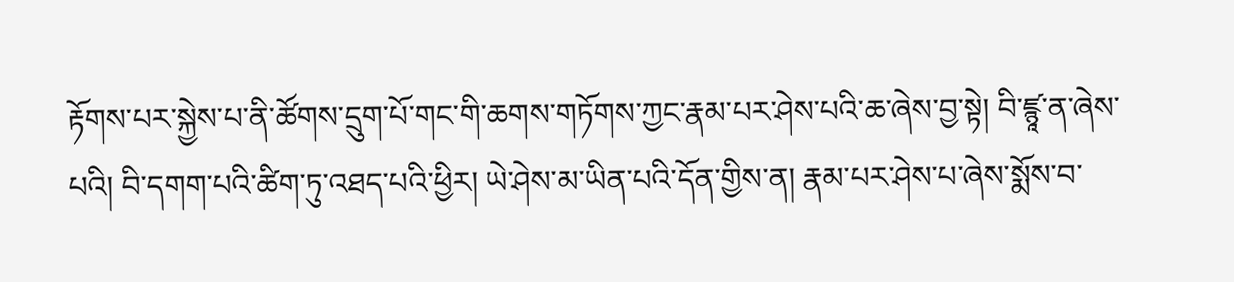རྟོགས་པར་སྐྱེས་པ་ནི་ཚོགས་དྲུག་པོ་གང་གི་ཆགས་གཏོགས་ཀྱང་རྣམ་པར་ཤེས་པའི་ཆ་ཞེས་བྱ་སྟེ། བི་ཛྙཱ་ན་ཞེས་པའི། བི་དགག་པའི་ཚིག་ཏུ་འཐད་པའི་ཕྱིར། ཡེ་ཤེས་མ་ཡིན་པའི་དོན་གྱིས་ན། རྣམ་པར་ཤེས་པ་ཞེས་སྨོས་བ་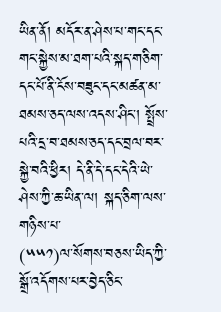ཡིན་ནོ། མདོར་ན་ཤེས་པ་གང་དང་གང་སྐྱེས་མ་ཐག་པའི་སྐད་གཅིག་དང་པོ་ནི་ངོས་བཟུང་དང་མཚན་མ་ཐམས་ཅད་ལས་འདས་ཤིང་། སྤྲོས་པའི་དྲ་བ་ཐམས་ཅད་དང་བྲལ་བར་སྐྱེ་བའི་ཕྱིར། དེ་ནི་དེ་དང་དེའི་ཡེ་ཤེས་ཀྱི་ཆ་ཡིན་ལ། སྐད་ཅིག་ལས་གཉིས་པ་
(༥༥༡)ལ་སོགས་བཅས་ཡིད་ཀྱི་སྒྲོ་འདོགས་པར་བྱེད་ཅིང་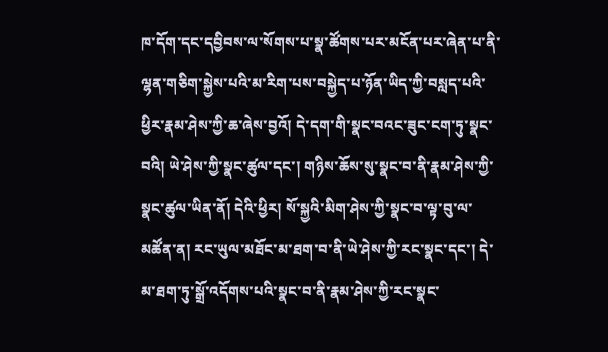ཁ་དོག་དང་དབྱིབས་ལ་སོགས་པ་སྣ་ཚོགས་པར་མངོན་པར་ཞེན་པ་ནི་ལྷན་གཅིག་སྐྱེས་པའི་མ་རིག་པས་བསྐྱེད་པ་ཉོན་ཡིད་ཀྱི་བསླད་པའི་ཕྱིར་རྣམ་ཤེས་ཀྱི་ཆ་ཞེས་བྱའོ། དེ་དག་གི་སྣང་བའང་ཟུང་ངག་ཏུ་སྣང་བའི། ཡེ་ཤེས་ཀྱི་སྣང་ཚུལ་དང་། གཉིས་ཆོས་སུ་སྣང་བ་ནི་རྣམ་ཤེས་ཀྱི་སྣང་ཚུལ་ཡིན་ནོ། དེའི་ཕྱིར། སོ་སྐྱའི་མིག་ཤེས་ཀྱི་སྣང་བ་ལྟ་བུ་ལ་མཚོན་ན། རང་ཡུལ་མཐོང་མ་ཐག་བ་ནི་ཡེ་ཤེས་ཀྱི་རང་སྣང་དང་། དེ་མ་ཐག་ཏུ་སྒྲོ་འདོགས་པའི་སྣང་བ་ནི་རྣམ་ཤེས་ཀྱི་རང་སྣང་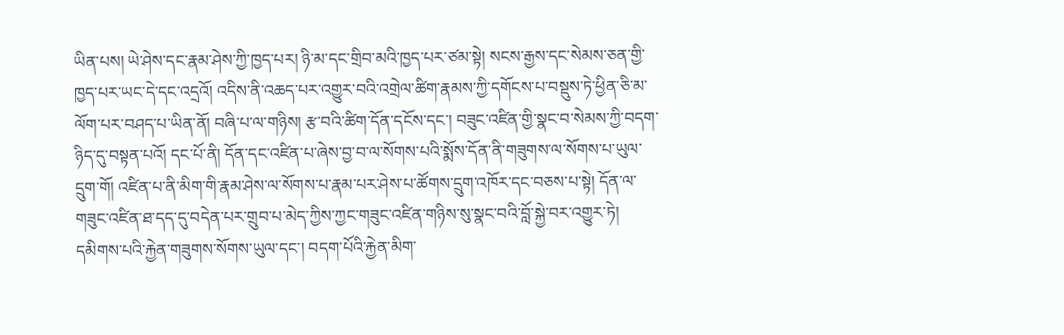ཡིན་པས། ཡེ་ཤེས་དང་རྣམ་ཤེས་ཀྱི་ཁྱད་པར། ཉི་མ་དང་གྲིབ་མའི་ཁྱད་པར་ཙམ་སྟེ། སངས་རྒྱས་དང་སེམས་ཅན་གྱི་ཁྱད་པར་ཡང་དེ་དང་འདྲའོ། འདིས་ནི་འཆད་པར་འགྱུར་བའི་འགྲེལ་ཚིག་རྣམས་ཀྱི་དགོངས་པ་བསྡུས་ཏེ་ཕྱིན་ཅི་མ་ལོག་པར་བཤད་པ་ཡིན་ནོ། བཞི་པ་ལ་གཉིས། རྩ་བའི་ཚིག་དོན་དངོས་དང་། བཟུང་འཛིན་གྱི་སྣང་བ་སེམས་ཀྱི་བདག་ཉིད་དུ་བསྟན་པའོ། དང་པོ་ནི། དོན་དང་འཛིན་པ་ཞེས་བྱ་བ་ལ་སོགས་པའི་སྨོས་དོན་ནི་གཟུགས་ལ་སོགས་པ་ཡུལ་དྲུག་གོ། འཛིན་པ་ནི་མིག་གི་རྣམ་ཤེས་ལ་སོགས་པ་རྣམ་པར་ཤེས་པ་ཚོགས་དྲུག་འཁོར་དང་བཅས་པ་སྟེ། དོན་ལ་གཟུང་འཛིན་ཐ་དད་དུ་བདེན་པར་གྲུབ་པ་མེད་ཀྱིས་ཀྱང་གཟུང་འཛིན་གཉིས་སུ་སྣང་བའི་བློ་སྐྱེ་བར་འགྱུར་ཏེ། དམིགས་པའི་རྐྱེན་གཟུགས་སོགས་ཡུལ་དང་། བདག་པོའི་རྐྱེན་མིག་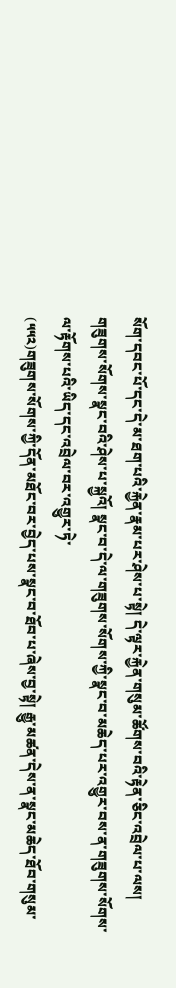སོག་དབང་པོ་དང་དེ་མ་ཐག་པའི་རྐྱེན་རྣམ་པར་ཤེས་པ་སྟེ། དེ་ལྟར་རྐྱེན་གསུམ་ཚོགས་བའི་རྟེན་ཅིང་འབྲེལ་པ་ལས། གཟུགས་སོགས་སྣང་བའི་ཤེས་པ་སྐྱའོ། སྣང་བ་དེ་ལ་གཟུགས་སོགས་ཀྱི་སྣང་བ་མཆེད་པར་འགྱུར་བས་ན་གཟུགས་སོགས་ལ་རྟོགས་པའི་ཡིད་དང་འབྲེལ་བར་འགྱུར་ཏེ་
(༥༥༢)གཟུགས་སོགས་ཀྱི་དོན་མཐོང་བར་བྱེད་པས་སྣང་བ་ཐོབ་པ་ཞེས་བྱ་སྟེ། རྒྱུ་མཚན་དེས་ན་སྣང་མཆེད་ཐོབ་གསུམ་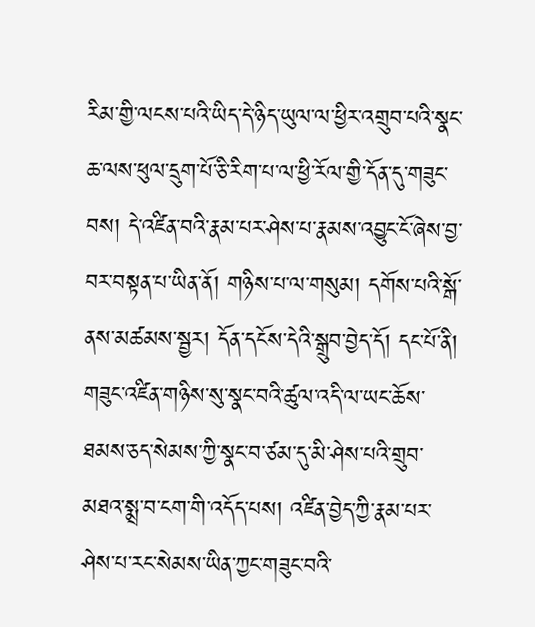རིམ་གྱི་ལངས་པའི་ཡིད་དེ་ཉིད་ཡུལ་ལ་ཕྱིར་འགྲུབ་པའི་སྣང་ཆ་ལས་ཕུལ་དྲུག་པོ་ཅི་རིག་པ་ལ་ཕྱི་རོལ་གྱི་དོན་དུ་གཟུང་བས། དེ་འཛིན་བའི་རྣམ་པར་ཤེས་པ་རྣམས་འབྱུང་ངོ་ཞེས་བྱ་བར་བསྟན་པ་ཡིན་ནོ། གཉིས་པ་ལ་གསུམ། དགོས་པའི་སྒོ་ནས་མཚམས་སྦྱར། དོན་དངོས་དེའི་སྒྲུབ་བྱེད་དོ། དང་པོ་ནི། གཟུང་འཛིན་གཉིས་སུ་སྣང་བའི་ཚུལ་འདི་ལ་ཡང་ཆོས་ཐམས་ཅད་སེམས་ཀྱི་སྣང་བ་ཙམ་དུ་མི་ཤེས་པའི་གྲུབ་མཐའ་སྨྲ་བ་ངག་གི་འདོད་པས། འཛིན་བྱེད་ཀྱི་རྣམ་པར་ཤེས་པ་རང་སེམས་ཡིན་ཀྱང་གཟུང་བའི་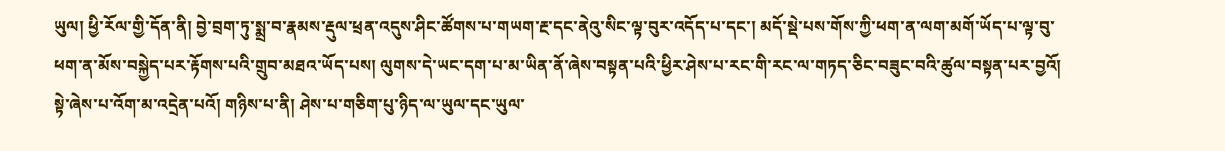ཡུལ། ཕྱི་རོལ་གྱི་དོན་ནི། བྱེ་བྲག་ཏུ་སྨྲ་བ་རྣམས་རྡུལ་ཕྲན་འདུས་ཤིང་ཚོགས་པ་གཡག་རྔ་དང་ནེའུ་སིང་ལྟ་བུར་འདོད་པ་དང་། མདོ་སྡེ་པས་གོས་ཀྱི་ཕག་ན་ལག་མགོ་ཡོད་པ་ལྟ་བུ་ཕག་ན་མོས་བསྐྱེད་པར་རྟོགས་པའི་གྲུབ་མཐའ་ཡོད་པས། ལུགས་དེ་ཡང་དག་པ་མ་ཡིན་ནོ་ཞེས་བསྟན་པའི་ཕྱིར་ཤེས་པ་རང་གི་རང་ལ་གཏད་ཅིང་བཟུང་བའི་ཚུལ་བསྟན་པར་བྱའོ། སྟེ་ཞེས་པ་འོག་མ་འདྲེན་པའོ། གཉིས་པ་ནི། ཤེས་པ་གཅིག་པུ་ཉིད་ལ་ཡུལ་དང་ཡུལ་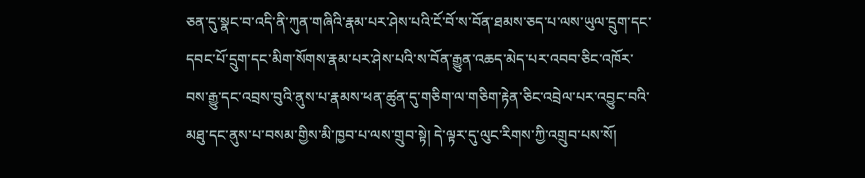ཅན་དུ་སྣང་བ་འདི་ནི་ཀུན་གཞིའི་རྣམ་པར་ཤེས་པའི་ངོ་བོ་ས་བོན་ཐམས་ཅད་པ་ལས་ཡུལ་དྲུག་དང་དབང་པོ་དྲུག་དང་མིག་སོགས་རྣམ་པར་ཤེས་པའི་ས་བོན་རྒྱུན་འཆད་མེད་པར་འབབ་ཅིང་འཁོར་བས་རྒྱུ་དང་འབྲས་བུའི་ནུས་པ་རྣམས་ཕན་ཚུན་དུ་གཅིག་ལ་གཅིག་རྟེན་ཅིང་འབྲེལ་པར་འབྱུང་བའི་མཐུ་དང་ནུས་པ་བསམ་གྱིས་མི་ཁྱབ་པ་ལས་གྲུབ་སྟེ། དེ་ལྟར་དུ་ལུང་རིགས་ཀྱི་འགྲུབ་པས་སོ།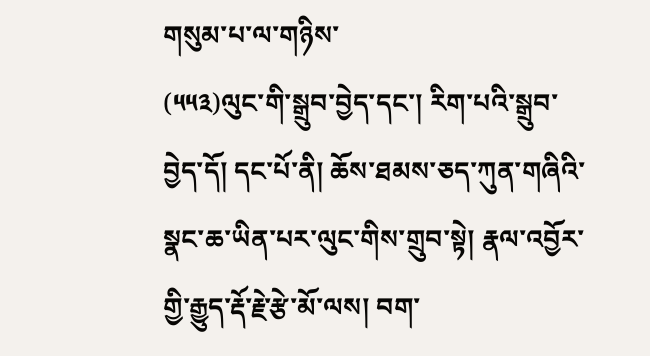གསུམ་པ་ལ་གཉིས་
(༥༥༣)ལུང་གི་སྒྲུབ་བྱེད་དང་། རིག་པའི་སྒྲུབ་བྱེད་དོ། དང་པོ་ནི། ཆོས་ཐམས་ཅད་ཀུན་གཞིའི་སྣང་ཆ་ཡིན་པར་ལུང་གིས་གྲུབ་སྟེ། རྣལ་འབྱོར་གྱི་རྒྱུད་རྡོ་རྗེ་རྩེ་མོ་ལས། བག་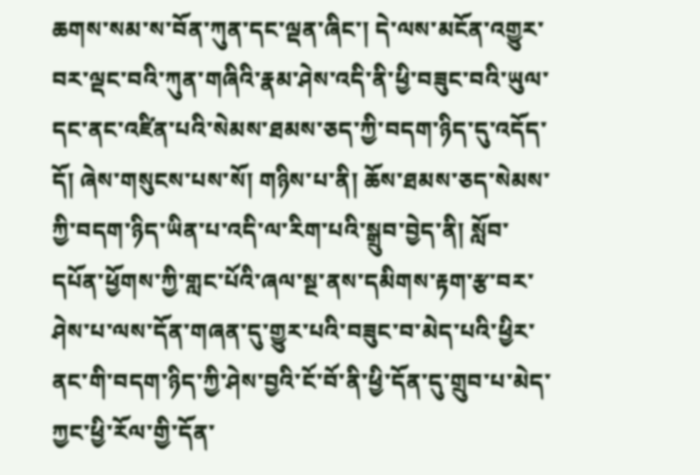ཆགས་སམ་ས་བོན་ཀུན་དང་ལྡན་ཞིང་། དེ་ལས་མངོན་འགྱུར་བར་ལྡང་བའི་ཀུན་གཞིའི་རྣམ་ཤེས་འདི་ནི་ཕྱི་བཟུང་བའི་ཡུལ་དང་ནང་འཛིན་པའི་སེམས་ཐམས་ཅད་ཀྱི་བདག་ཉིད་དུ་འདོད་དོ། ཞེས་གསུངས་པས་སོ། གཉིས་པ་ནི། ཆོས་ཐམས་ཅད་སེམས་ཀྱི་བདག་ཉིད་ཡིན་པ་འདི་ལ་རིག་པའི་སྒྲུབ་བྱེད་ནི། སློབ་དཔོན་ཕྱོགས་ཀྱི་གླང་པོའི་ཞལ་སྔ་ནས་དམིགས་རྟག་རྩ་བར་ཤེས་པ་ལས་དོན་གཞན་དུ་གྱུར་པའི་བཟུང་བ་མེད་པའི་ཕྱིར་ནང་གི་བདག་ཉིད་ཀྱི་ཤེས་བྱའི་ངོ་བོ་ནི་ཕྱི་དོན་དུ་གྲུབ་པ་མེད་ཀྱང་ཕྱི་རོལ་གྱི་དོན་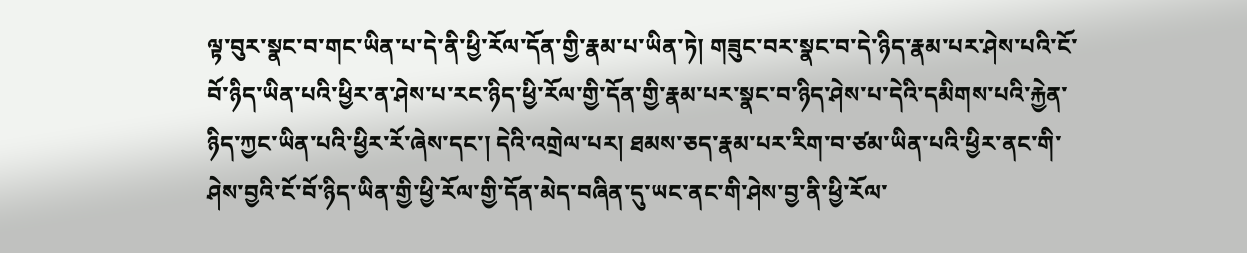ལྟ་བུར་སྣང་བ་གང་ཡིན་པ་དེ་ནི་ཕྱི་རོལ་དོན་གྱི་རྣམ་པ་ཡིན་ཏེ། གཟུང་བར་སྣང་བ་དེ་ཉིད་རྣམ་པར་ཤེས་པའི་ངོ་བོ་ཉིད་ཡིན་པའི་ཕྱིར་ན་ཤེས་པ་རང་ཉིད་ཕྱི་རོལ་གྱི་དོན་གྱི་རྣམ་པར་སྣང་བ་ཉིད་ཤེས་པ་དེའི་དམིགས་པའི་རྐྱེན་ཉིད་ཀྱང་ཡིན་པའི་ཕྱིར་རོ་ཞེས་དང་། དེའི་འགྲེལ་པར། ཐམས་ཅད་རྣམ་པར་རིག་བ་ཙམ་ཡིན་པའི་ཕྱིར་ནང་གི་ཤེས་བྱའི་ངོ་བོ་ཉིད་ཡིན་གྱི་ཕྱི་རོལ་གྱི་དོན་མེད་བཞིན་དུ་ཡང་ནང་གི་ཤེས་བྱ་ནི་ཕྱི་རོལ་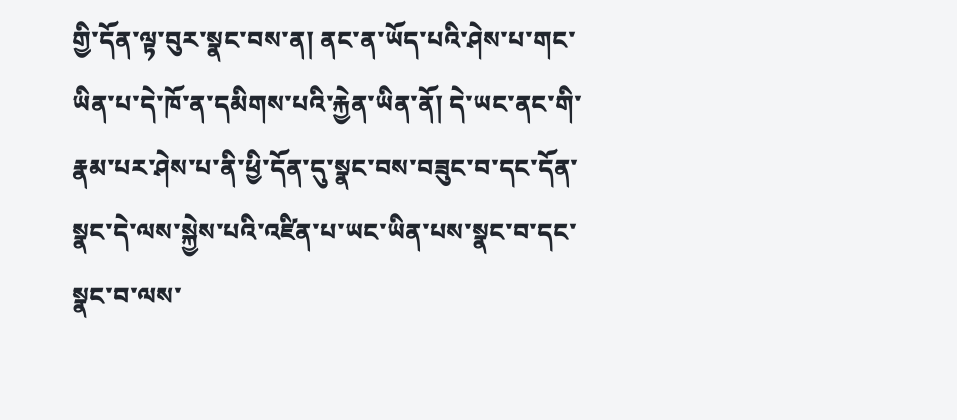གྱི་དོན་ལྟ་བུར་སྣང་བས་ན། ནང་ན་ཡོད་པའི་ཤེས་པ་གང་ཡིན་པ་དེ་ཁོ་ན་དམིགས་པའི་རྐྱེན་ཡིན་ནོ། དེ་ཡང་ནང་གི་རྣམ་པར་ཤེས་པ་ནི་ཕྱི་དོན་དུ་སྣང་བས་བཟུང་བ་དང་དོན་སྣང་དེ་ལས་སྐྱེས་པའི་འཛིན་པ་ཡང་ཡིན་པས་སྣང་བ་དང་སྣང་བ་ལས་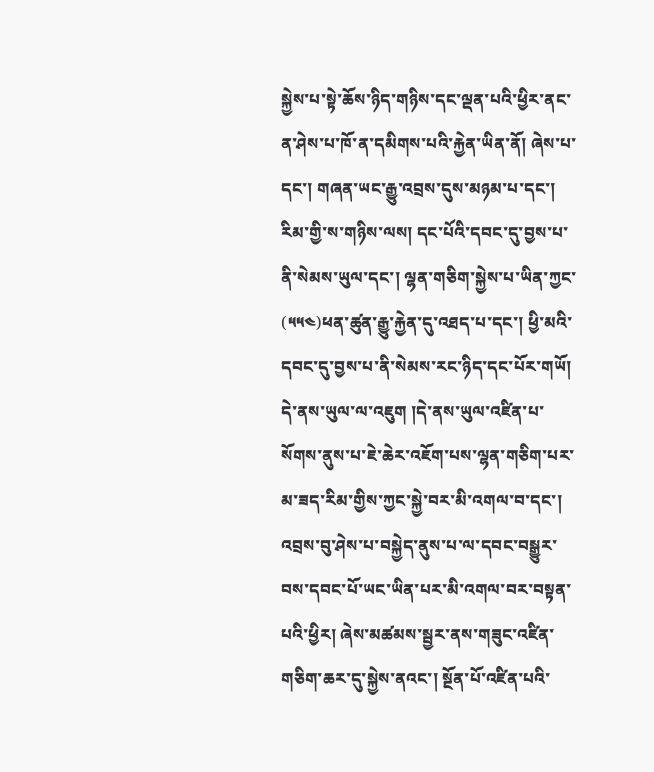སྐྱེས་པ་སྟེ་ཆོས་ཉིད་གཉིས་དང་ལྡན་པའི་ཕྱིར་ནང་ན་ཤེས་པ་ཁོ་ན་དམིགས་པའི་རྐྱེན་ཡིན་ནོ། ཞེས་པ་དང་། གཞན་ཡང་རྒྱུ་འབྲས་དུས་མཉམ་པ་དང་། རིམ་གྱི་ས་གཉིས་ལས། དང་པོའི་དབང་དུ་བྱས་པ་ནི་སེམས་ཡུལ་དང་། ལྷན་གཅིག་སྐྱེས་པ་ཡིན་ཀྱང་
(༥༥༤)ཕན་ཚུན་རྒྱུ་རྐྱེན་དུ་འཐད་པ་དང་། ཕྱི་མའི་དབང་དུ་བྱས་པ་ནི་སེམས་རང་ཉིད་དང་པོར་གཡོ། དེ་ནས་ཡུལ་ལ་འཇུག །དེ་ནས་ཡུལ་འཛིན་པ་སོགས་ནུས་པ་ཇེ་ཆེར་འཇོག་པས་ལྷན་གཅིག་པར་མ་ཟད་རིམ་གྱིས་ཀྱང་སྐྱེ་བར་མི་འགལ་བ་དང་། འབྲས་བུ་ཤེས་པ་བསྐྱེད་ནུས་པ་ལ་དབང་བསྒྱུར་བས་དབང་པོ་ཡང་ཡིན་པར་མི་འགལ་བར་བསྟན་པའི་ཕྱིར། ཞེས་མཚམས་སྦྱར་ནས་གཟུང་འཛིན་གཅིག་ཆར་དུ་སྐྱེས་ནའང་། སྔོན་པོ་འཛིན་པའི་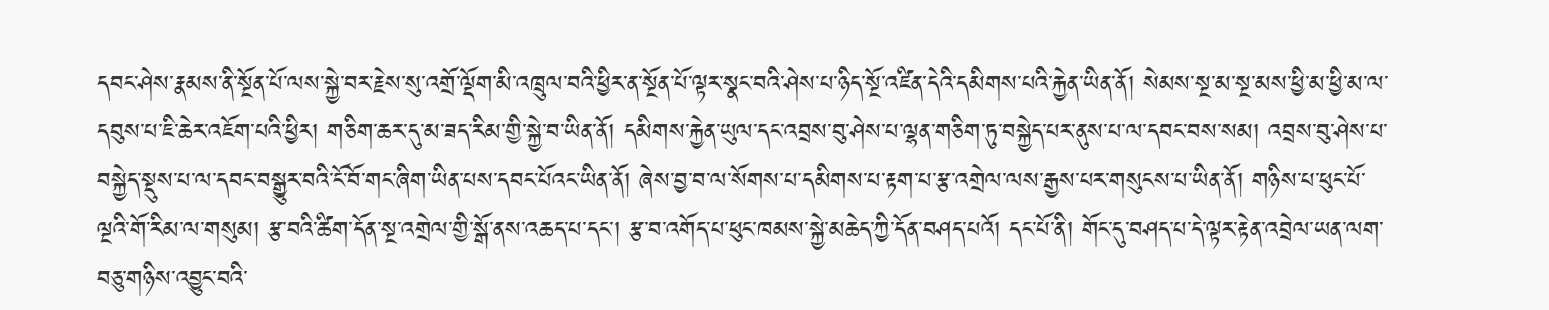དབང་ཤེས་རྣམས་ནི་སྔོན་པོ་ལས་སྐྱེ་བར་རྗེས་སུ་འགྲོ་ལྡོག་མི་འཁྲུལ་བའི་ཕྱིར་ན་སྔོན་པོ་ལྟར་སྣང་བའི་ཤེས་པ་ཉིད་སྔོ་འཛིན་དེའི་དམིགས་པའི་རྐྱེན་ཡིན་ནོ། སེམས་སྔ་མ་སྔ་མས་ཕྱི་མ་ཕྱི་མ་ལ་དབུས་པ་ཇི་ཆེར་འཇོག་པའི་ཕྱིར། གཅིག་ཆར་དུ་མ་ཟད་རིམ་གྱི་སྐྱེ་བ་ཡིན་ནོ། དམིགས་རྐྱེན་ཡུལ་དང་འབྲས་བུ་ཤེས་པ་ལྷན་གཅིག་ཏུ་བསྐྱེད་པར་ནུས་པ་ལ་དབང་བས་སམ། འབྲས་བུ་ཤེས་པ་བསྐྱེད་སྡུས་པ་ལ་དབང་བསྒྱུར་བའི་ངོ་བོ་གང་ཞིག་ཡིན་པས་དབང་པོའང་ཡིན་ནོ། ཞེས་བྱ་བ་ལ་སོགས་པ་དམིགས་པ་རྟག་པ་རྩ་འགྲེལ་ལས་རྒྱས་པར་གསུངས་པ་ཡིན་ནོ། གཉིས་པ་ཕུང་པོ་ལྔའི་གོ་རིམ་ལ་གསུམ། རྩ་བའི་ཚིག་དོན་སྔ་འགྲེལ་གྱི་སྒོ་ནས་འཆད་པ་དང་། རྩ་བ་འགོད་པ་ཕུང་ཁམས་སྐྱེ་མཆེད་ཀྱི་དོན་བཤད་པའོ། དང་པོ་ནི། གོང་དུ་བཤད་པ་དེ་ལྟར་རྟེན་འབྲེལ་ཡན་ལག་བཅུ་གཉིས་འབྱུང་བའི་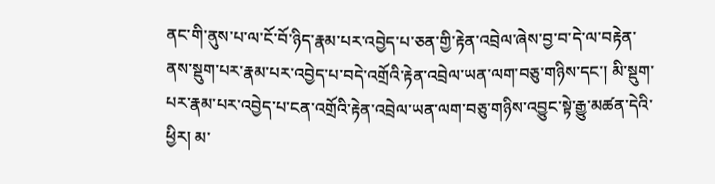ནང་གི་ནུས་པ་ལ་ངོ་བོ་ཉིད་རྣམ་པར་འབྱེད་པ་ཅན་གྱི་རྟེན་འབྲེལ་ཞེས་བྱ་བ་དེ་ལ་བརྟེན་ནས་སྡུག་པར་རྣམ་པར་འབྱེད་པ་བདེ་འགྲོའི་རྟེན་འབྲེལ་ཡན་ལག་བཅུ་གཉིས་དང་། མི་སྡུག་པར་རྣམ་པར་འབྱེད་པ་ངན་འགྲོའི་རྟེན་འབྲེལ་ཡན་ལག་བཅུ་གཉིས་འབྱུང་སྟེ་རྒྱུ་མཚན་དེའི་ཕྱིར། མ་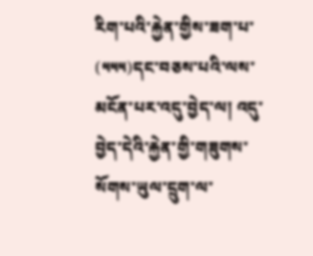རིག་པའི་རྐྱེན་གྱིས་ཟག་པ་
(༥༥༥)དང་བཅས་པའི་ལས་མངོན་པར་འདུ་བྱེད་ལ། འདུ་བྱེད་དེའི་རྐྱེན་གྱི་གཟུགས་སོགས་ཡུལ་དྲུག་ལ་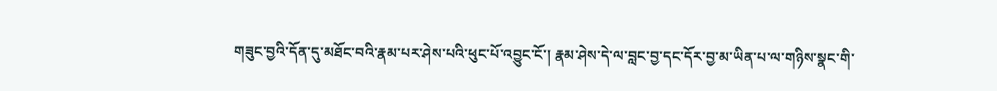གཟུང་བྱའི་དོན་དུ་མཐོང་བའི་རྣམ་པར་ཤེས་པའི་ཕུང་པོ་འབྱུང་ངོ་། རྣམ་ཤེས་དེ་ལ་བླང་བྱ་དང་དོར་བྱ་མ་ཡིན་པ་ལ་གཉིས་སྣང་གི་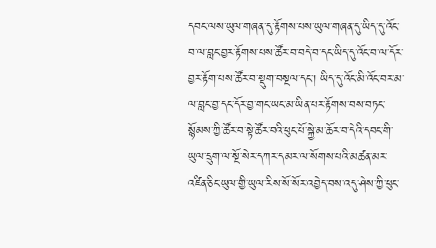དབང་ལས་ཡུལ་གཞན་དུ་རྟོགས་པས་ཡུལ་གཞན་དུ་ཡིད་དུ་འོང་བ་ལ་བླང་བྱར་རྟོགས་པས་ཚོར་བ་བདེ་བ་དང་ཡིད་དུ་འོང་བ་ལ་དོར་བྱར་རྟོག་པས་ཚོར་བ་སྡུག་བསྔལ་དང་། ཡིད་དུ་འོང་མི་འོང་བར་མ་ལ་བླང་བྱ་དང་དོར་བྱ་གང་ཡང་མ་ཡིན་པར་རྟོགས་བས་བཏང་སྙོམས་ཀྱི་ཚོར་བ་སྟེ་ཚོར་བའི་ཕུང་པོ་སྐྱེ་མ་ཆོར་བ་དེའི་དབང་གི་ཡུལ་དྲུག་ལ་སྔོ་སེར་དཀར་དམར་ལ་སོགས་པའི་མཚན་མར་འཛིན་ཅིང་ཡུལ་གྱི་ཡུལ་རིས་སོ་སོར་འབྱེད་བས་འདུ་ཤེས་ཀྱི་ཕུང་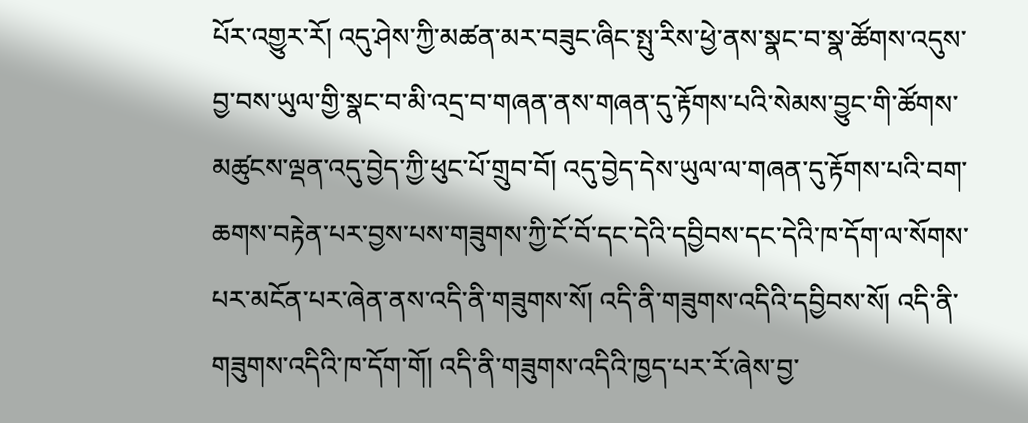པོར་འགྱུར་རོ། འདུ་ཤེས་ཀྱི་མཚན་མར་བཟུང་ཞིང་སྤུ་རིས་ཕྱེ་ནས་སྣང་བ་སྣ་ཚོགས་འདུས་བྱ་བས་ཡུལ་གྱི་སྣང་བ་མི་འདྲ་བ་གཞན་ནས་གཞན་དུ་རྟོགས་པའི་སེམས་བྱུང་གི་ཚོགས་མཚུངས་ལྡན་འདུ་བྱེད་ཀྱི་ཕུང་པོ་གྲུབ་བོ། འདུ་བྱེད་དེས་ཡུལ་ལ་གཞན་དུ་རྟོགས་པའི་བག་ཆགས་བརྟེན་པར་བྱས་པས་གཟུགས་ཀྱི་ངོ་བོ་དང་དེའི་དབྱིབས་དང་དེའི་ཁ་དོག་ལ་སོགས་པར་མངོན་པར་ཞེན་ནས་འདི་ནི་གཟུགས་སོ། འདི་ནི་གཟུགས་འདིའི་དབྱིབས་སོ། འདི་ནི་གཟུགས་འདིའི་ཁ་དོག་གོ། འདི་ནི་གཟུགས་འདིའི་ཁྱད་པར་རོ་ཞེས་བྱ་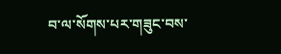བ་ལ་སོགས་པར་གཟུང་བས་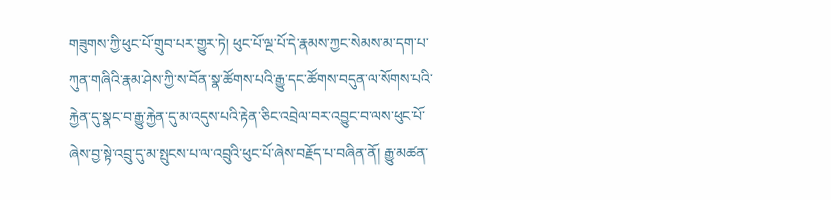གཟུགས་ཀྱི་ཕུང་པོ་གྲུབ་པར་གྱུར་ཏེ། ཕུང་པོ་ལྔ་པོ་དེ་རྣམས་ཀྱང་སེམས་མ་དག་པ་ཀུན་གཞིའི་རྣམ་ཤེས་ཀྱི་ས་བོན་སྣ་ཚོགས་པའི་རྒྱུ་དང་ཚོགས་བདུན་ལ་སོགས་པའི་རྐྱེན་དུ་སྣང་བ་རྒྱུ་རྐྱེན་དུ་མ་འདུས་པའི་རྟེན་ཅིང་འབྲེལ་བར་འབྱུང་བ་ལས་ཕུང་པོ་ཞེས་བྱ་སྟེ་འབྲུ་དུ་མ་སྤུངས་པ་ལ་འབྲུའི་ཕུང་པོ་ཞེས་བརྗོད་པ་བཞིན་ནོ། རྒྱུ་མཚན་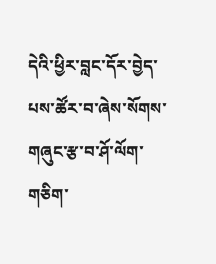དེའི་ཕྱིར་བླང་དོར་བྱེད་པས་ཚོར་བ་ཞེས་སོགས་གཞུང་རྩ་བ་ཤོ་ལོག་གཅིག་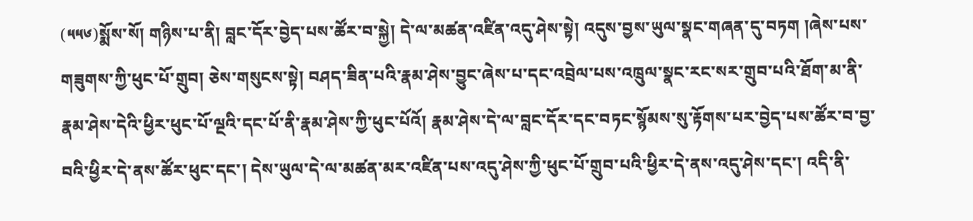(༥༥༦)སྨོས་སོ། གཉིས་པ་ནི། བླང་དོར་བྱེད་པས་ཚོར་བ་སྐྱེ། དེ་ལ་མཚན་འཛིན་འདུ་ཤེས་སྟེ། འདུས་བྱས་ཡུལ་སྣང་གཞན་དུ་བཏག །ཞེས་པས་གཟུགས་ཀྱི་ཕུང་པོ་གྲུབ། ཅེས་གསུངས་སྟེ། བཤད་ཟིན་པའི་རྣམ་ཤེས་བྱུང་ཞེས་པ་དང་འབྲེལ་པས་འཁྲུལ་སྣང་རང་སར་གྲུབ་པའི་ཐོག་མ་ནི་རྣམ་ཤེས་དེའི་ཕྱིར་ཕུང་པོ་ལྔའི་དང་པོ་ནི་རྣམ་ཤེས་ཀྱི་ཕུང་པོའོ། རྣམ་ཤེས་དེ་ལ་བླང་དོར་དང་བཏང་སྙོམས་སུ་རྟོགས་པར་བྱེད་པས་ཚོར་བ་བྱ་བའི་ཕྱིར་དེ་ནས་ཚོར་ཕུང་དང་། དེས་ཡུལ་དེ་ལ་མཚན་མར་འཛིན་པས་འདུ་ཤེས་ཀྱི་ཕུང་པོ་གྲུབ་པའི་ཕྱིར་དེ་ནས་འདུ་ཤེས་དང་། འདི་ནི་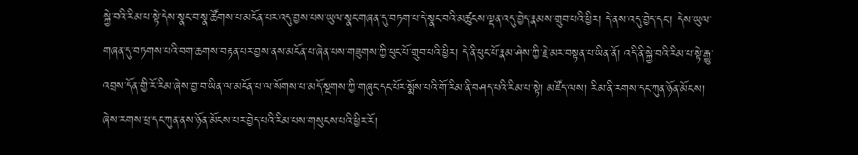སྐྱེ་བའི་རིམ་པ་སྟེ་དེས་སྣང་བ་སྣ་ཚོགས་པ་མངོན་པར་འདུ་བྱས་པས་ཡུལ་སྣང་གཞན་དུ་བཏག་པ་དེ་སྣང་བའི་མཚུངས་ལྡན་འདུ་བྱེད་རྣམས་གྲུབ་པའི་ཕྱིར། དེ་ནས་འདུ་བྱེད་དང་། དེས་ཡུལ་གཞན་དུ་བཏགས་པའི་བག་ཆགས་བརྟན་པར་བྱས་ནས་མངོན་པ་ཞེན་པས་གཟུགས་ཀྱི་ཕུང་པོ་གྲུབ་པའི་ཕྱིར། དེ་ནི་ཕུང་པོ་རྣམ་ཤེས་ཀྱི་རྗེ་མར་བསྟན་པ་ཡིན་ནོ། འདི་ནི་སྐྱེ་བའི་རིམ་པ་སྟེ་རྒྱུ་འབྲས་དོན་གྱི་རོ་རིམ་ཞེས་བྱ་བ་ཡིན་ལ་མངོན་པ་ལ་སོགས་པ་མདོ་སྔགས་ཀྱི་གཞུང་དང་པོར་སྨོས་པའི་གོ་རིམ་ནི་བཤད་པའི་རིམ་པ་སྟེ། མཛོད་ལས། རིམ་ནི་རགས་དང་ཀུན་ཉོན་མོངས། ཞེས་རགས་ཕྲ་དང་ཀུན་ནས་ཉོན་མོངས་པར་བྱེད་པའི་རིམ་པས་གསུངས་པའི་ཕྱིར་རོ།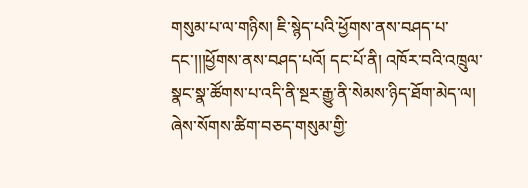གསུམ་པ་ལ་གཉིས། ཇི་སྙེད་པའི་ཕྱོགས་ནས་བཤད་པ་དང་།།།ཕྱོགས་ནས་བཤད་པའོ། དང་པོ་ནི། འཁོར་བའི་འཁྲུལ་སྣང་སྣ་ཚོགས་པ་འདི་ནི་སྔར་རྒྱུ་ནི་སེམས་ཉིད་ཐོག་མེད་ལ། ཞེས་སོགས་ཚིག་བཅད་གསུམ་གྱི་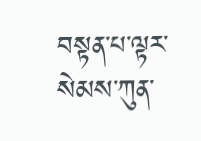བསྟན་པ་ལྟར་སེམས་ཀུན་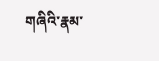གཞིའི་རྣམ་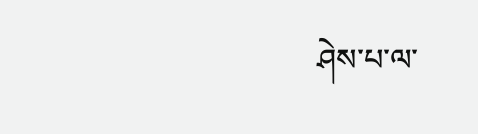ཤེས་པ་ལ་